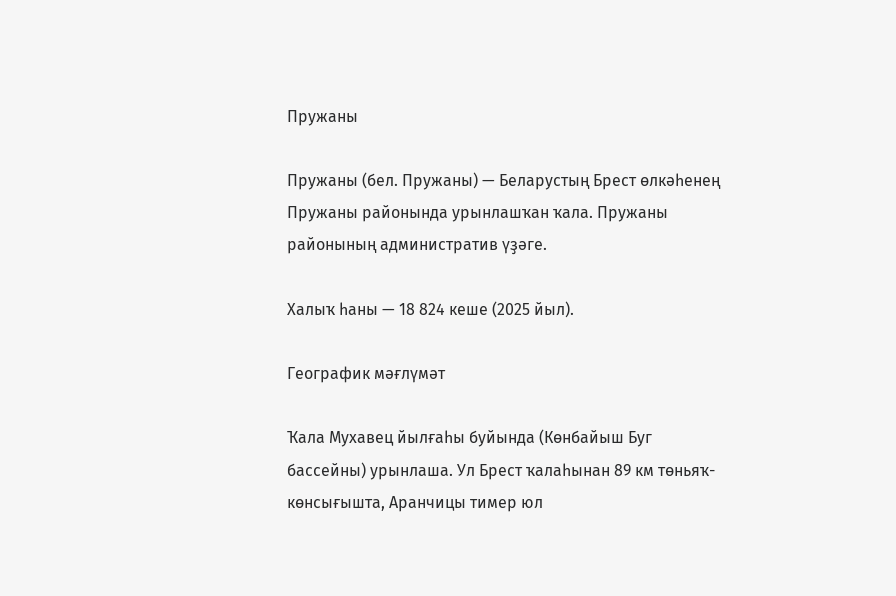Пружаны

Пружаны (бел. Пружаны) — Беларустың Брест өлкәһенең Пружаны районында урынлашҡан ҡала. Пружаны районының административ үҙәге.

Халыҡ һаны — 18 824 кеше (2025 йыл).

Географик мәғлүмәт

Ҡала Мухавец йылғаһы буйында (Көнбайыш Буг бассейны) урынлаша. Ул Брест ҡалаһынан 89 км төньяҡ-көнсығышта, Аранчицы тимер юл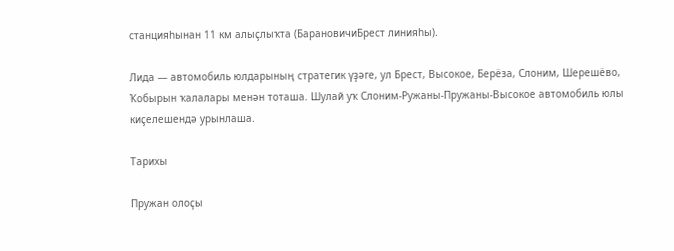станцияһынан 11 км алыҫлыҡта (БарановичиБрест линияһы).

Лида — автомобиль юлдарының стратегик үҙәге, ул Брест, Высокое, Берёза, Слоним, Шерешёво, Ҡобырын ҡалалары менән тоташа. Шулай уҡ Слоним-Ружаны-Пружаны-Высокое автомобиль юлы киҫелешендә урынлаша.

Тарихы

Пружан олоҫы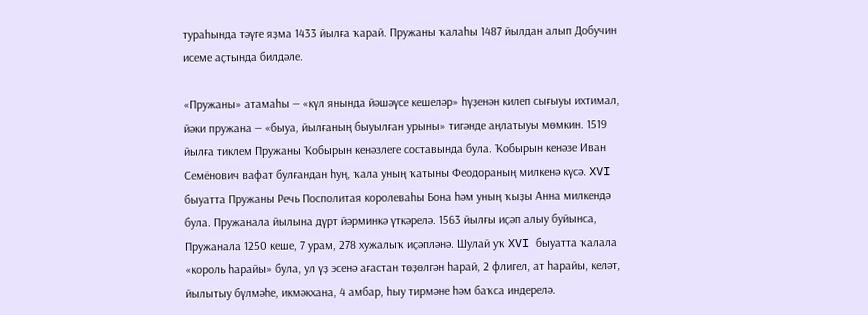тураһында тәүге яҙма 1433 йылға ҡарай. Пружаны ҡалаһы 1487 йылдан алып Добучин исеме аҫтында билдәле.

«Пружаны» атамаһы — «күл янында йәшәүсе кешеләр» һүҙенән килеп сығыуы ихтимал, йәки пружана — «быуа, йылғаның быуылған урыны» тигәнде аңлатыуы мөмкин. 1519 йылға тиклем Пружаны Ҡобырын кенәзлеге составында була. Ҡобырын кенәзе Иван Семёнович вафат булғандан һуң, ҡала уның ҡатыны Феодораның милкенә күсә. XVI быуатта Пружаны Речь Посполитая королеваһы Бона һәм уның ҡыҙы Анна милкендә була. Пружанала йылына дүрт йәрминкә үткәрелә. 1563 йылғы иҫәп алыу буйынса, Пружанала 1250 кеше, 7 урам, 278 хужалыҡ иҫәпләнә. Шулай уҡ XVI быуатта ҡалала «король һарайы» була, ул үҙ эсенә ағастан төҙөлгән һарай, 2 флигел, ат һарайы, келәт, йылытыу бүлмәһе, икмәкхана, 4 амбар, һыу тирмәне һәм баҡса индерелә.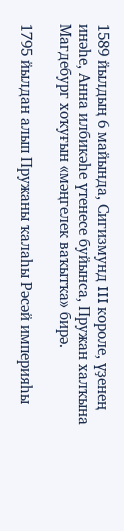1589 йылдың 6 майында, Сигизмунд III короле, үҙенең инәһе, Анна илбикәһе үтенесе буйынса, Пружан халҡына Магдебург хоҡуғын «мәңгелек ваҡытҡа» бирә.

1795 йылдан алып Пружаны ҡалаһы Рәсәй империяһы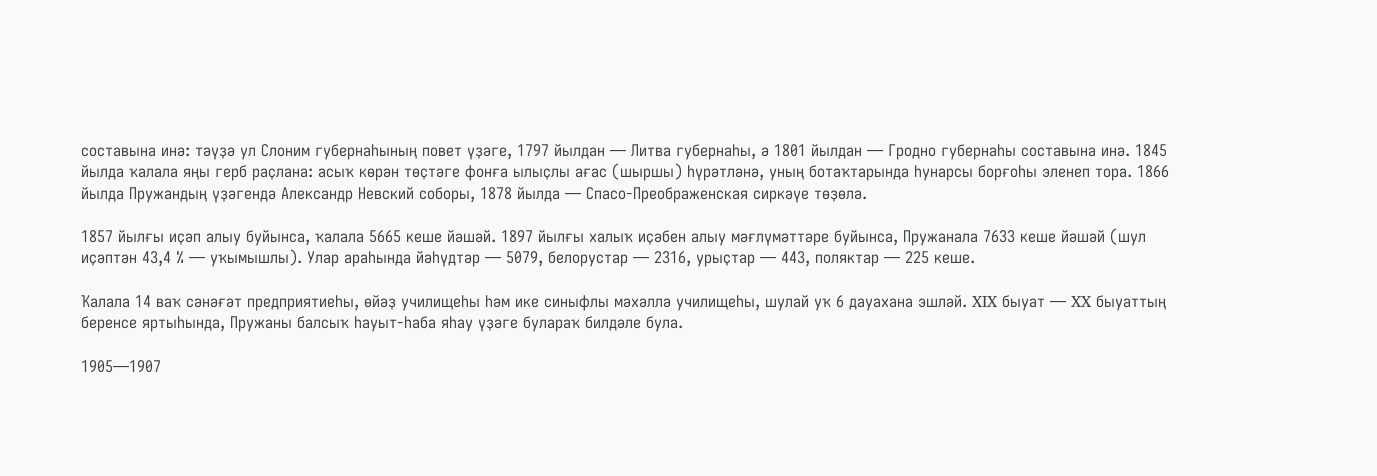составына инә: тәүҙә ул Слоним губернаһының повет үҙәге, 1797 йылдан — Литва губернаһы, ә 1801 йылдан — Гродно губернаһы составына инә. 1845 йылда ҡалала яңы герб раҫлана: асыҡ көрән төҫтәге фонға ылыҫлы ағас (шыршы) һүрәтләнә, уның ботаҡтарында һунарсы борғоһы эленеп тора. 1866 йылда Пружандың үҙәгендә Александр Невский соборы, 1878 йылда — Спасо-Преображенская сиркәүе төҙөлә.

1857 йылғы иҫәп алыу буйынса, ҡалала 5665 кеше йәшәй. 1897 йылғы халыҡ иҫәбен алыу мәғлүмәттәре буйынса, Пружанала 7633 кеше йәшәй (шул иҫәптән 43,4 % — уҡымышлы). Улар араһында йәһүдтәр — 5079, белорустар — 2316, урыҫтар — 443, поляктар — 225 кеше.

Ҡалала 14 ваҡ сәнәғәт предприятиеһы, өйәҙ училищеһы һәм ике синыфлы мәхәллә училищеһы, шулай уҡ 6 дауахана эшләй. XIX быуат — XX быуаттың беренсе яртыһында, Пружаны балсыҡ һауыт-һаба яһау үҙәге булараҡ билдәле була.

1905—1907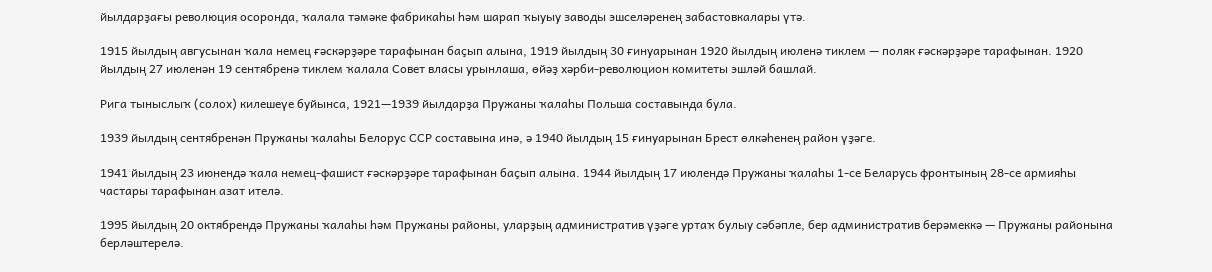йылдарҙағы революция осоронда, ҡалала тәмәке фабрикаһы һәм шарап ҡыуыу заводы эшселәренең забастовкалары үтә.

1915 йылдың авгусынан ҡала немец ғәскәрҙәре тарафынан баҫып алына, 1919 йылдың 30 ғинуарынан 1920 йылдың июленә тиклем — поляк ғәскәрҙәре тарафынан. 1920 йылдың 27 июленән 19 сентябренә тиклем ҡалала Совет власы урынлаша, өйәҙ хәрби-революцион комитеты эшләй башлай.

Рига тыныслыҡ (солох) килешеүе буйынса, 1921—1939 йылдарҙа Пружаны ҡалаһы Польша составында була.

1939 йылдың сентябренән Пружаны ҡалаһы Белорус ССР составына инә, ә 1940 йылдың 15 ғинуарынан Брест өлкәһенең район үҙәге.

1941 йылдың 23 июнендә ҡала немец-фашист ғәскәрҙәре тарафынан баҫып алына. 1944 йылдың 17 июлендә Пружаны ҡалаһы 1-се Беларусь фронтының 28-се армияһы частары тарафынан азат ителә.

1995 йылдың 20 октябрендә Пружаны ҡалаһы һәм Пружаны районы, уларҙың административ үҙәге уртаҡ булыу сәбәпле, бер административ берәмеккә — Пружаны районына берләштерелә.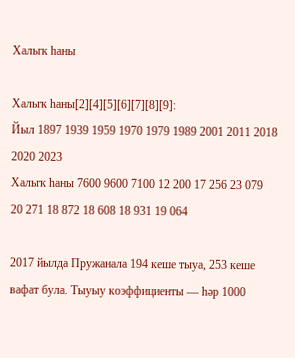Халыҡ һаны

Халыҡ һаны[2][4][5][6][7][8][9]:
Йыл 1897 1939 1959 1970 1979 1989 2001 2011 2018 2020 2023
Халыҡ һаны 7600 9600 7100 12 200 17 256 23 079 20 271 18 872 18 608 18 931 19 064

2017 йылда Пружанала 194 кеше тыуа, 253 кеше вафат була. Тыуыу коэффициенты — һәр 1000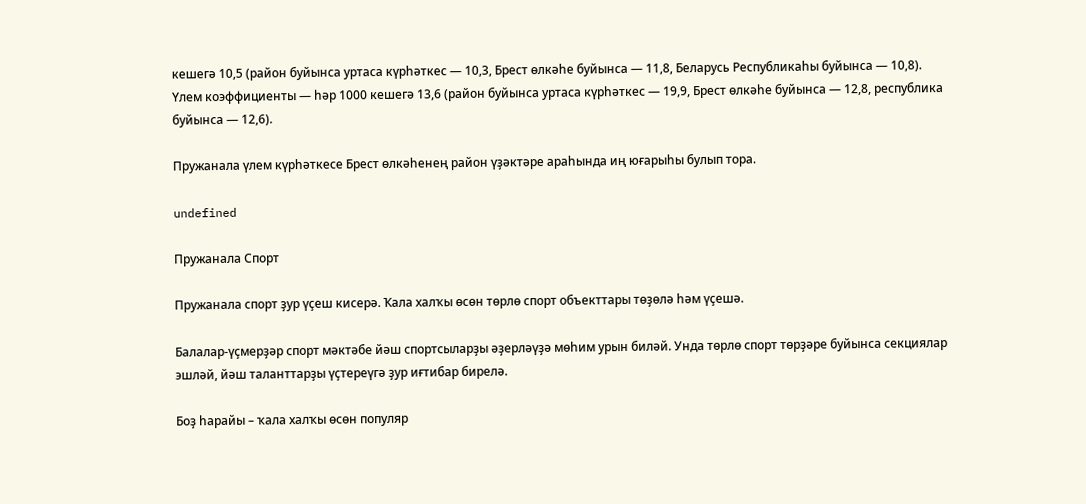кешегә 10,5 (район буйынса уртаса күрһәткес — 10,3, Брест өлкәһе буйынса — 11,8, Беларусь Республикаһы буйынса — 10,8). Үлем коэффициенты — һәр 1000 кешегә 13,6 (район буйынса уртаса күрһәткес — 19,9, Брест өлкәһе буйынса — 12,8, республика буйынса — 12,6).

Пружанала үлем күрһәткесе Брест өлкәһенең район үҙәктәре араһында иң юғарыһы булып тора.

undefined

Пружанала Спорт

Пружанала спорт ҙур үҫеш кисерә. Ҡала халҡы өсөн төрлө спорт объекттары төҙөлә һәм үҫешә.

Балалар-үҫмерҙәр спорт мәктәбе йәш спортсыларҙы әҙерләүҙә мөһим урын биләй. Унда төрлө спорт төрҙәре буйынса секциялар эшләй, йәш таланттарҙы үҫтереүгә ҙур иғтибар бирелә.

Боҙ һарайы – ҡала халҡы өсөн популяр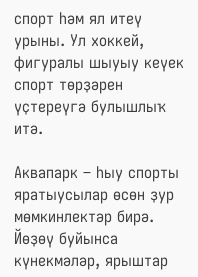спорт һәм ял итеү урыны. Ул хоккей, фигуралы шыуыу кеүек спорт төрҙәрен үҫтереүгә булышлыҡ итә.

Аквапарк – һыу спорты яратыусылар өсөн ҙур мөмкинлектәр бирә. Йөҙөү буйынса күнекмәләр, ярыштар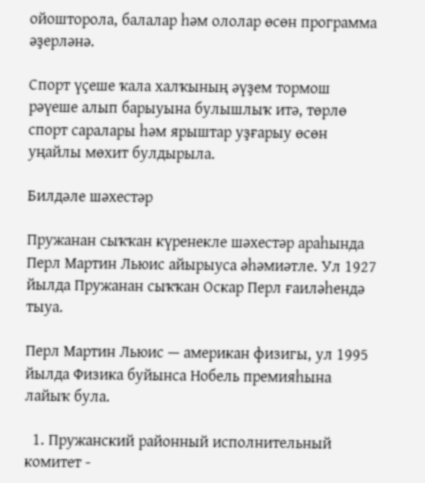ойошторола, балалар һәм ололар өсөн программа әҙерләнә.

Спорт үҫеше ҡала халҡының әүҙем тормош рәүеше алып барыуына булышлыҡ итә, төрлө спорт саралары һәм ярыштар уҙғарыу өсөн уңайлы мөхит булдырыла.

Билдәле шәхестәр

Пружанан сыҡҡан күренекле шәхестәр араһында Перл Мартин Льюис айырыуса әһәмиәтле. Ул 1927 йылда Пружанан сыҡҡан Оскар Перл ғаиләһендә тыуа.

Перл Мартин Льюис — американ физигы, ул 1995 йылда Физика буйынса Нобель премияһына лайыҡ була.

  1. Пружанский районный исполнительный комитет -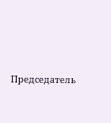Председатель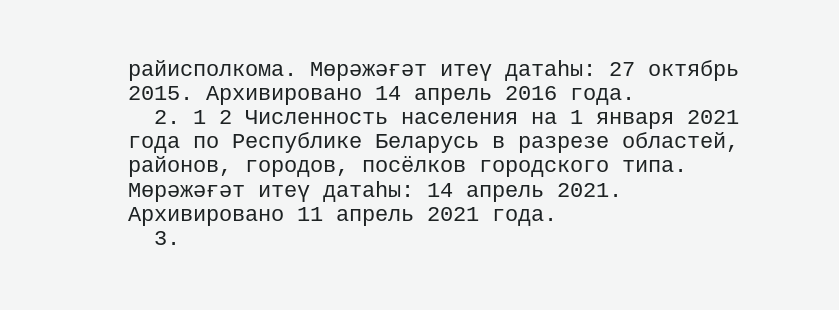райисполкома. Мөрәжәғәт итеү датаһы: 27 октябрь 2015. Архивировано 14 апрель 2016 года.
  2. 1 2 Численность населения на 1 января 2021 года по Республике Беларусь в разрезе областей, районов, городов, посёлков городского типа. Мөрәжәғәт итеү датаһы: 14 апрель 2021. Архивировано 11 апрель 2021 года.
  3.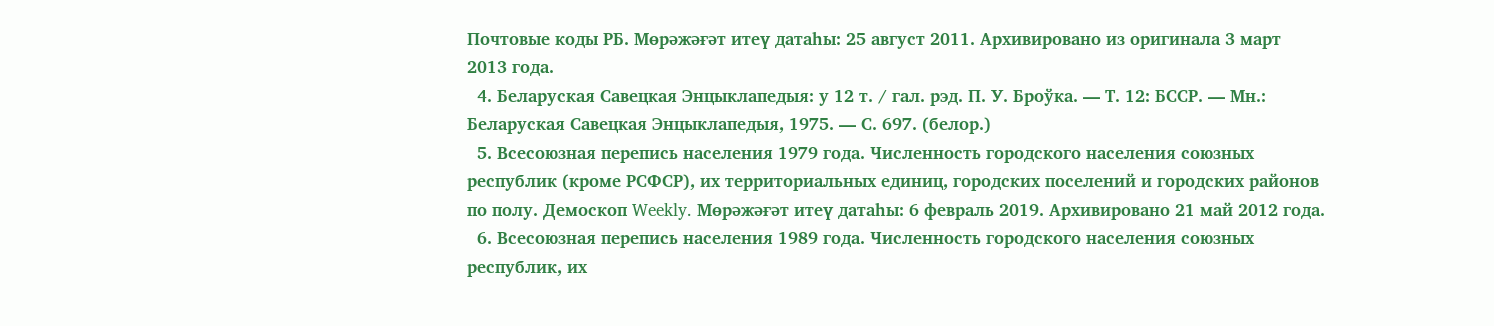Почтовые коды РБ. Мөрәжәғәт итеү датаһы: 25 август 2011. Архивировано из оригинала 3 март 2013 года.
  4. Беларуская Савецкая Энцыклапедыя: у 12 т. / гал. рэд. П. У. Броўка. — Т. 12: БССР. — Мн.: Беларуская Савецкая Энцыклапедыя, 1975. — С. 697. (белор.)
  5. Всесоюзная перепись населения 1979 года. Численность городского населения союзных республик (кроме РСФСР), их территориальных единиц, городских поселений и городских районов по полу. Демоскоп Weekly. Мөрәжәғәт итеү датаһы: 6 февраль 2019. Архивировано 21 май 2012 года.
  6. Всесоюзная перепись населения 1989 года. Численность городского населения союзных республик, их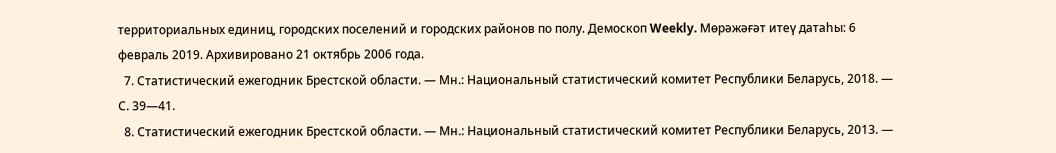территориальных единиц, городских поселений и городских районов по полу. Демоскоп Weekly. Мөрәжәғәт итеү датаһы: 6 февраль 2019. Архивировано 21 октябрь 2006 года.
  7. Статистический ежегодник Брестской области. — Мн.: Национальный статистический комитет Республики Беларусь, 2018. — С. 39—41.
  8. Статистический ежегодник Брестской области. — Мн.: Национальный статистический комитет Республики Беларусь, 2013. —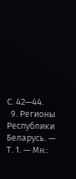С. 42—44.
  9. Регионы Республики Беларусь. — Т. 1. — Мн.: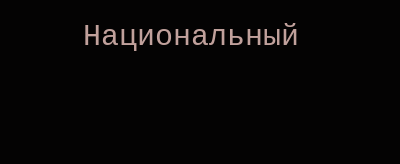Национальный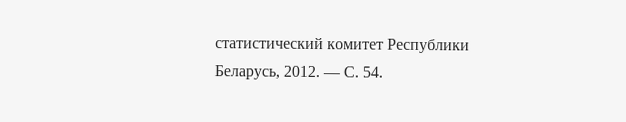статистический комитет Республики Беларусь, 2012. — С. 54.